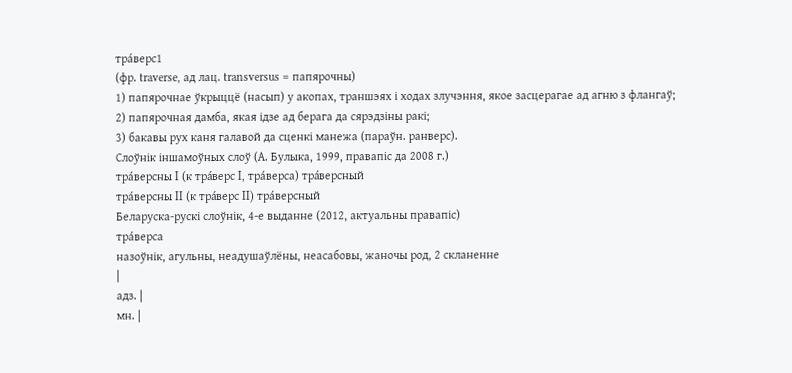тра́верс1
(фр. traverse, ад лац. transversus = папярочны)
1) папярочнае ўкрыццё (насып) у акопах, траншэях і ходах злучэння, якое засцерагае ад агню з флангаў;
2) папярочная дамба, якая ідзе ад берага да сярэдзіны ракі;
3) бакавы рух каня галавой да сценкі манежа (параўн. ранверс).
Слоўнік іншамоўных слоў (А. Булыка, 1999, правапіс да 2008 г.)
тра́версны I (к тра́верс I, тра́верса) тра́версный
тра́версны II (к тра́верс II) тра́версный
Беларуска-рускі слоўнік, 4-е выданне (2012, актуальны правапіс)
тра́верса
назоўнік, агульны, неадушаўлёны, неасабовы, жаночы род, 2 скланенне
|
адз. |
мн. |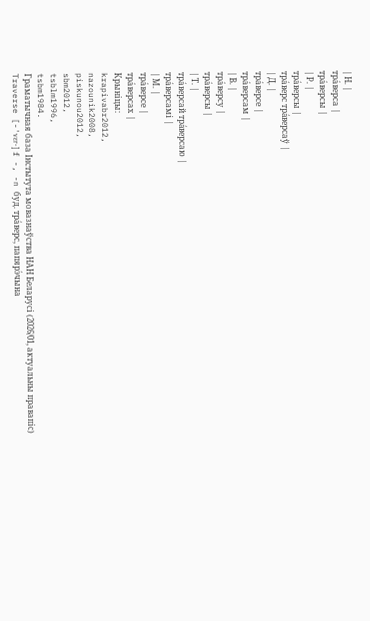| Н. |
тра́верса |
тра́версы |
| Р. |
тра́версы |
тра́верс тра́версаў |
| Д. |
тра́версе |
тра́версам |
| В. |
тра́версу |
тра́версы |
| Т. |
тра́версай тра́версаю |
тра́версамі |
| М. |
тра́версе |
тра́версах |
Крыніцы:
krapivabr2012,
nazounik2008,
piskunou2012,
sbm2012,
tsblm1996,
tsbm1984.
Граматычная база Інстытута мовазнаўства НАН Беларусі (2026/01, актуальны правапіс)
Traverse [-'vεr-] f -, -n буд. тра́верс, папярэ́чына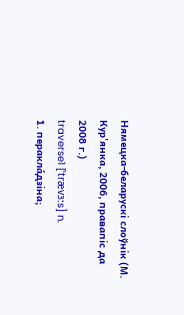Нямецка-беларускі слоўнік (М. Кур'янка, 2006, правапіс да 2008 г.)
traverse1 [ˈtrævɜ:s] n.
1. перакла́дзіна;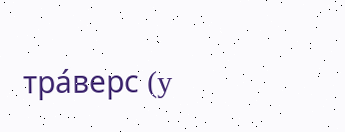тра́верс (у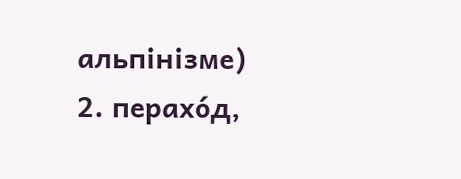альпінізме)
2. перахо́д,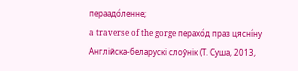пераадо́ленне;
a traverse of the gorge перахо́д праз цясні́ну
Англійска-беларускі слоўнік (Т. Суша, 2013,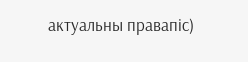актуальны правапіс)